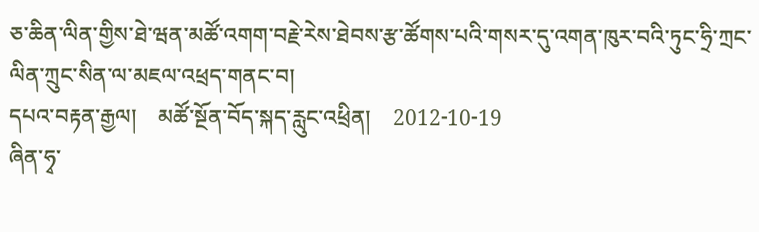ཅ་ཆིན་ལིན་གྱིས་ཐེ་ཝན་མཚོ་འགག་བརྗེ་རེས་ཐེབས་རྩ་ཚོགས་པའི་གསར་དུ་འགན་ཁུར་བའི་ཏུང་ཧྲི་ཀྲང་ལིན་ཀྲུང་སིན་ལ་མཇལ་འཕྲད་གནང་བ།
དཔའ་བརྟན་རྒྱལ།    མཚོ་སྔོན་བོད་སྐད་རླུང་འཕྲིན།    2012-10-19
ཞིན་ཧྭ་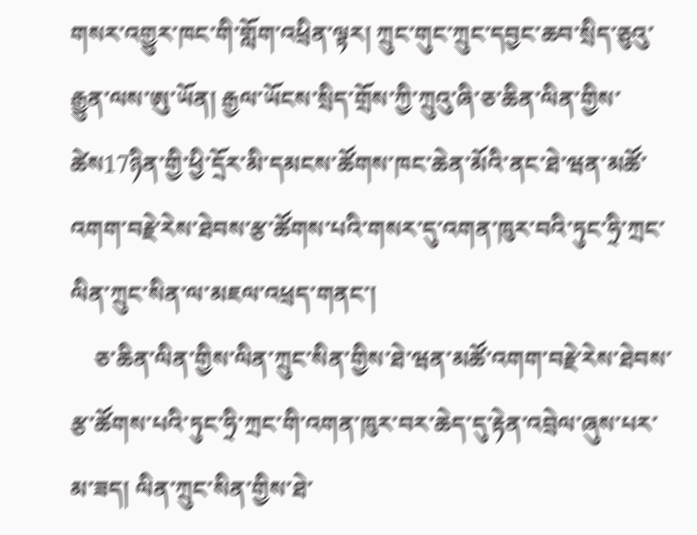གསར་འགྱུར་ཁང་གི་གློག་འཕྲིན་ལྟར། ཀྲུང་གུང་ཀྲུང་དབྱང་ཆབ་སྲིད་ཅུའུ་རྒྱུན་ལས་ཨུ་ཡོན། རྒྱལ་ཡོངས་སྲིད་གྲོས་ཀྱི་ཀྲུའུ་ཞི་ཅ་ཆིན་ལིན་གྱིས་ཚེས17ཉིན་གྱི་ཕྱི་དྲོར་མི་དམངས་ཚོགས་ཁང་ཆེན་མོའི་ནང་ཐེ་ཝན་མཚོ་འགག་བརྗེ་རེས་ཐེབས་རྩ་ཚོགས་པའི་གསར་དུ་འགན་ཁུར་བའི་ཏུང་ཧྲི་ཀྲང་ལིན་ཀྲུང་སིན་ལ་མཇལ་འཕྲད་གནང་།
    ཅ་ཆིན་ལིན་གྱིས་ལིན་ཀྲུང་སིན་གྱིས་ཐེ་ཝན་མཚོ་འགག་བརྗེ་རེས་ཐེབས་རྩ་ཚོགས་པའི་ཏུང་ཧྲི་ཀྲང་གི་འགན་ཁུར་བར་ཆེད་དུ་རྟེན་འབྲེལ་ཞུས་པར་མ་ཟད། ལིན་ཀྲུང་སིན་གྱིས་ཐེ་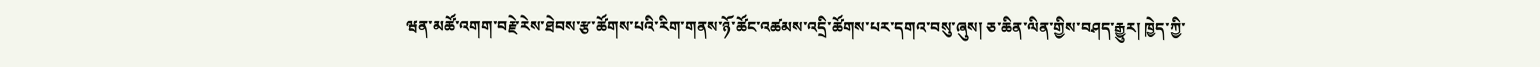ཝན་མཚོ་འགག་བརྗེ་རེས་ཐེབས་རྩ་ཚོགས་པའི་རིག་གནས་ཉོ་ཚོང་འཚམས་འདྲི་ཚོགས་པར་དགའ་བསུ་ཞུས། ཅ་ཆིན་ལིན་གྱིས་བཤད་རྒྱུར། ཁྱེད་ཀྱི་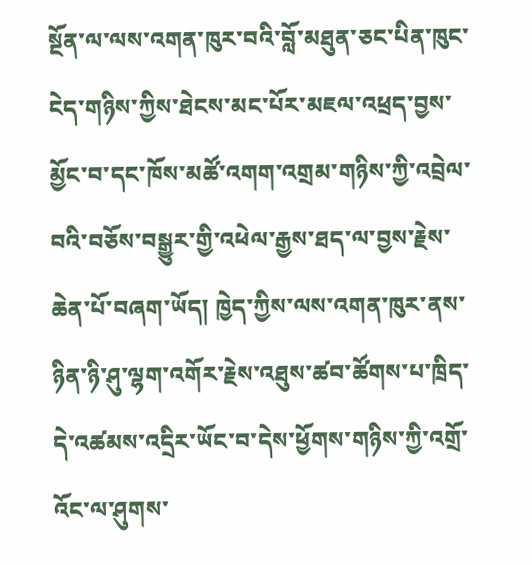སྔོན་ལ་ལས་འགན་ཁུར་བའི་བློ་མཐུན་ཅང་པིན་ཁུང་ངེད་གཉིས་ཀྱིས་ཐེངས་མང་པོར་མཇལ་འཕྲད་བྱས་མྱོང་བ་དང་ཁོས་མཚོ་འགག་འགྲམ་གཉིས་ཀྱི་འབྲེལ་བའི་བཅོས་བསྒྱུར་གྱི་འཕེལ་རྒྱས་ཐད་ལ་བྱས་རྗེས་ཆེན་པོ་བཞག་ཡོད། ཁྱེད་ཀྱིས་ལས་འགན་ཁུར་ནས་ཉིན་ཉི་ཤུ་ལྷག་འགོར་རྗེས་འཐུས་ཚབ་ཚོགས་པ་ཁྲིད་དེ་འཚམས་འདྲིར་ཡོང་བ་དེས་ཕྱོགས་གཉིས་ཀྱི་འགྲོ་འོང་ལ་ཤུགས་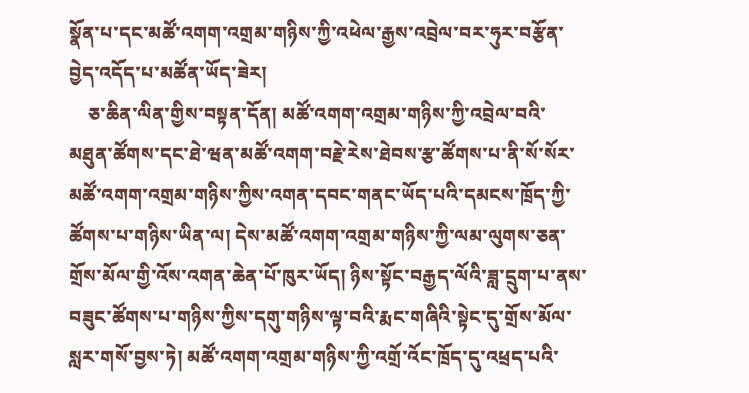སྣོན་པ་དང་མཚོ་འགག་འགྲམ་གཉིས་ཀྱི་འཕེལ་རྒྱས་འབྲེལ་བར་ཧུར་བརྩོན་བྱེད་འདོད་པ་མཚོན་ཡོད་ཟེར།
    ཅ་ཆིན་ལིན་གྱིས་བསྟན་དོན། མཚོ་འགག་འགྲམ་གཉིས་ཀྱི་འབྲེལ་བའི་མཐུན་ཚོགས་དང་ཐེ་ཝན་མཚོ་འགག་བརྗེ་རེས་ཐེབས་རྩ་ཚོགས་པ་ནི་སོ་སོར་མཚོ་འགག་འགྲམ་གཉིས་ཀྱིས་འགན་དབང་གནང་ཡོད་པའི་དམངས་ཁྲོད་ཀྱི་ཚོགས་པ་གཉིས་ཡིན་ལ། དེས་མཚོ་འགག་འགྲམ་གཉིས་ཀྱི་ལམ་ལུགས་ཅན་གྲོས་མོལ་གྱི་འོས་འགན་ཆེན་པོ་ཁུར་ཡོད། ཉིས་སྟོང་བརྒྱད་ལོའི་ཟླ་དྲུག་པ་ནས་བཟུང་ཚོགས་པ་གཉིས་ཀྱིས་དགུ་གཉིས་ལྟ་བའི་རྨང་གཞིའི་སྟེང་དུ་གྲོས་མོལ་སླར་གསོ་བྱས་ཏེ། མཚོ་འགག་འགྲམ་གཉིས་ཀྱི་འགྲོ་འོང་ཁྲོད་དུ་འཕྲད་པའི་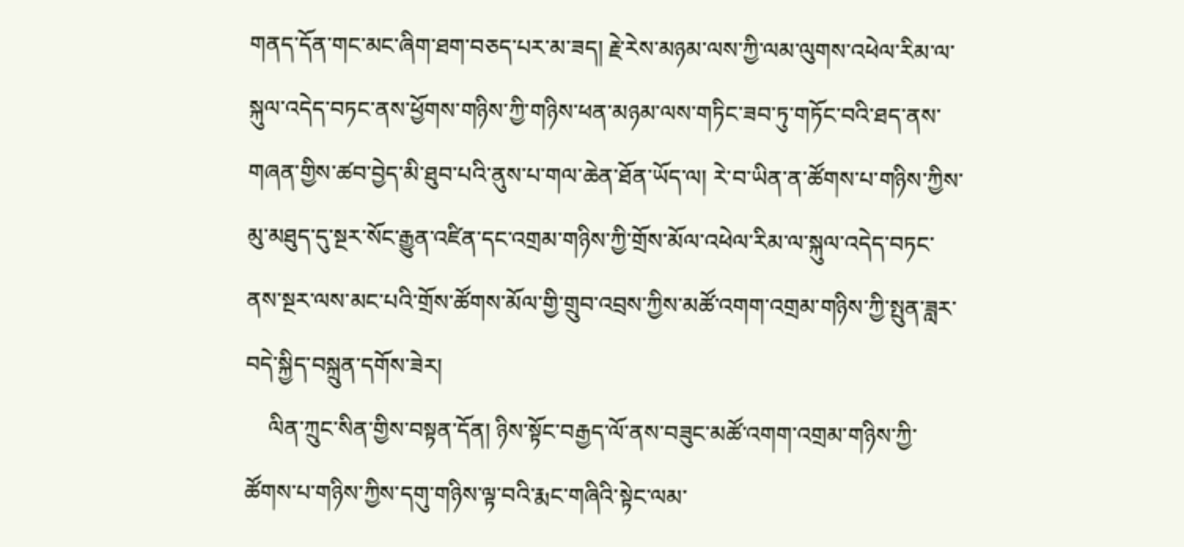གནད་དོན་གང་མང་ཞིག་ཐག་བཅད་པར་མ་ཟད། རྗེ་རེས་མཉམ་ལས་ཀྱི་ལམ་ལུགས་འཕེལ་རིམ་ལ་སྐུལ་འདེད་བཏང་ནས་ཕྱོགས་གཉིས་ཀྱི་གཉིས་ཕན་མཉམ་ལས་གཏིང་ཟབ་ཏུ་གཏོང་བའི་ཐད་ནས་གཞན་གྱིས་ཚབ་བྱེད་མི་ཐུབ་པའི་ནུས་པ་གལ་ཆེན་ཐོན་ཡོད་ལ། རེ་བ་ཡིན་ན་ཚོགས་པ་གཉིས་ཀྱིས་མུ་མཐུད་དུ་སྔར་སོང་རྒྱུན་འཛིན་དང་འགྲམ་གཉིས་ཀྱི་གྲོས་མོལ་འཕེལ་རིམ་ལ་སྐུལ་འདེད་བཏང་ནས་སྔར་ལས་མང་པའི་གྲོས་ཚོགས་མོལ་གྱི་གྲུབ་འབྲས་ཀྱིས་མཚོ་འགག་འགྲམ་གཉིས་ཀྱི་སྤུན་ཟླར་བདེ་སྐྱིད་བསྐྲུན་དགོས་ཟེར།
    ལིན་ཀྲུང་སིན་གྱིས་བསྟན་དོན། ཉིས་སྟོང་བརྒྱད་ལོ་ནས་བཟུང་མཚོ་འགག་འགྲམ་གཉིས་ཀྱི་ཚོགས་པ་གཉིས་ཀྱིས་དགུ་གཉིས་ལྟ་བའི་རྨང་གཞིའི་སྟེང་ལམ་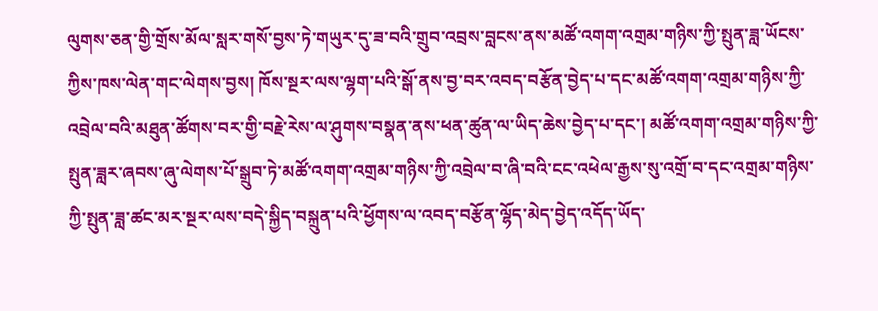ལུགས་ཅན་གྱི་གྲོས་མོལ་སླར་གསོ་བྱས་ཏེ་གཡུར་དུ་ཟ་བའི་གྲུབ་འབྲས་བླངས་ནས་མཚོ་འགག་འགྲམ་གཉིས་ཀྱི་སྤུན་ཟླ་ཡོངས་ཀྱིས་ཁས་ལེན་གང་ལེགས་བྱས། ཁོས་སྔར་ལས་ལྷག་པའི་སྒོ་ནས་བྱ་བར་འབད་བརྩོན་བྱེད་པ་དང་མཚོ་འགག་འགྲམ་གཉིས་ཀྱི་འབྲེལ་བའི་མཐུན་ཚོགས་བར་གྱི་བརྗེ་རེས་ལ་ཤུགས་བསྣན་ནས་ཕན་ཚུན་ལ་ཡིད་ཆེས་བྱེད་པ་དང་། མཚོ་འགག་འགྲམ་གཉིས་ཀྱི་སྤུན་ཟླར་ཞབས་ཞུ་ལེགས་པོ་སྒྲུབ་ཏེ་མཚོ་འགག་འགྲམ་གཉིས་ཀྱི་འབྲེལ་བ་ཞི་བའི་ངང་འཕེལ་རྒྱས་སུ་འགྲོ་བ་དང་འགྲམ་གཉིས་ཀྱི་སྤུན་ཟླ་ཚང་མར་སྔར་ལས་བདེ་སྐྱིད་བསྐྲུན་པའི་ཕྱོགས་ལ་འབད་བརྩོན་ལྷོད་མེད་བྱེད་འདོད་ཡོད་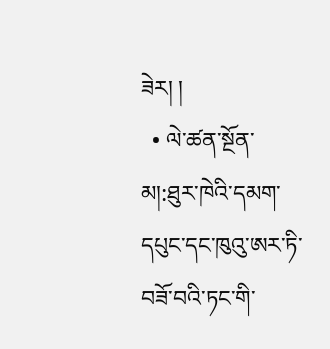ཟེར། །
  • ལེ་ཚན་སྔོན་མ།:ཐུར་ཁེའི་དམག་དཔུང་དང་ཁུའུ་ཨར་ཏི་བཟོ་བའི་ཏང་གི་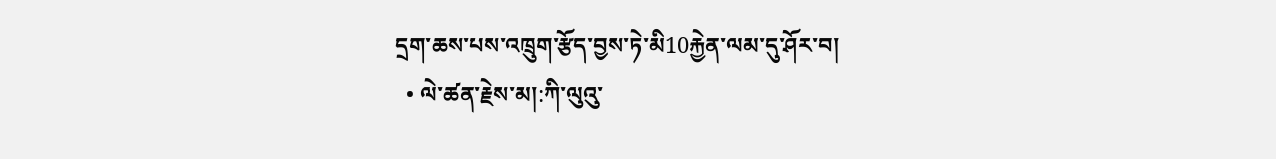དྲག་ཆས་པས་འཁྲུག་རྩོད་བྱས་ཏེ་མི10རྐྱེན་ལམ་དུ་ཤོར་བ།
  • ལེ་ཚན་རྗེས་མ།:ཀི་ལུའུ་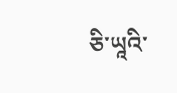ཅི་ཡཱའི་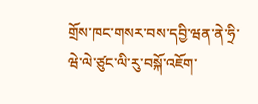གྲོས་ཁང་གསར་བས་དབྱི་ཝན་ནེ་ཧྲི་ཝེ་ལེ་ཙུང་ལི་རུ་བསྐོ་འཇོག་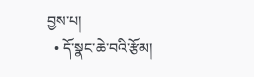བྱས་པ།
  • དོ་སྣང་ཆེ་བའི་རྩོམ།